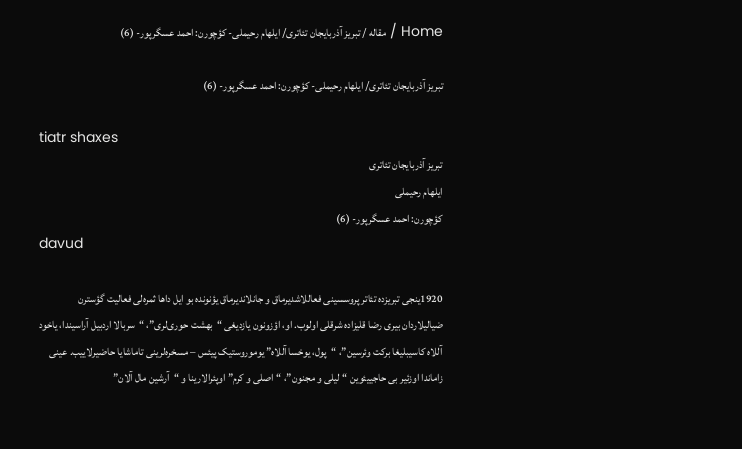Home / مقاله‌ / تبریز آذربایجان تئاتری/ ایلهام رحیملی- کؤچورن: احمد عسگرپور- (6)

تبریز آذربایجان تئاتری/ ایلهام رحیملی- کؤچورن: احمد عسگرپور- (6)

tiatr shaxes
تبریز آذربایجان تئاتری
ایلهام رحیملی
کؤچورن: احمد عسگرپور- (6)
davud

1920ینجی تبریزده تئاتر پروسسینی فعاللاشدیرماق و جانلاندیرماق یؤنونده بو ایل داها ثمره‌لی فعالیت گؤسترن ضیالیلاردان بیری رضا قلیزاده شرقلی اولوب. او، اؤزونون یازدیغی “بهشت حوری‌لری”، “سربالا اردبیل آراسیندا، یاخود آللاه کاسیبلیغا برکت وئرسین”، “پول، یوخسا آللاه” یوموروستیک پیئس – مسخره‌لرینی تاماشایا حاضیرلاییب. عینی زاماندا اوزئیر بی حاجییئوین “لیلی و مجنون”، “اصلی و کرم” اوپئرالارینا و “آرشین مال آلان”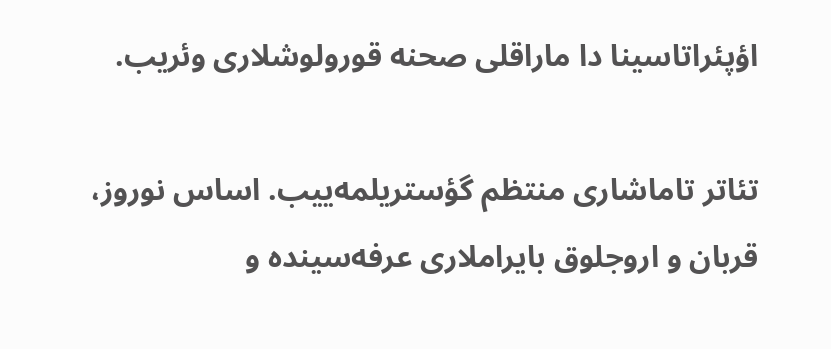اؤپئراتاسینا دا ماراقلی صحنه قورولوشلاری وئریب.

تئاتر تاماشاری منتظم گؤستریلمه‌ییب. اساس نوروز، قربان و اروجلوق بایراملاری عرفه‌سینده و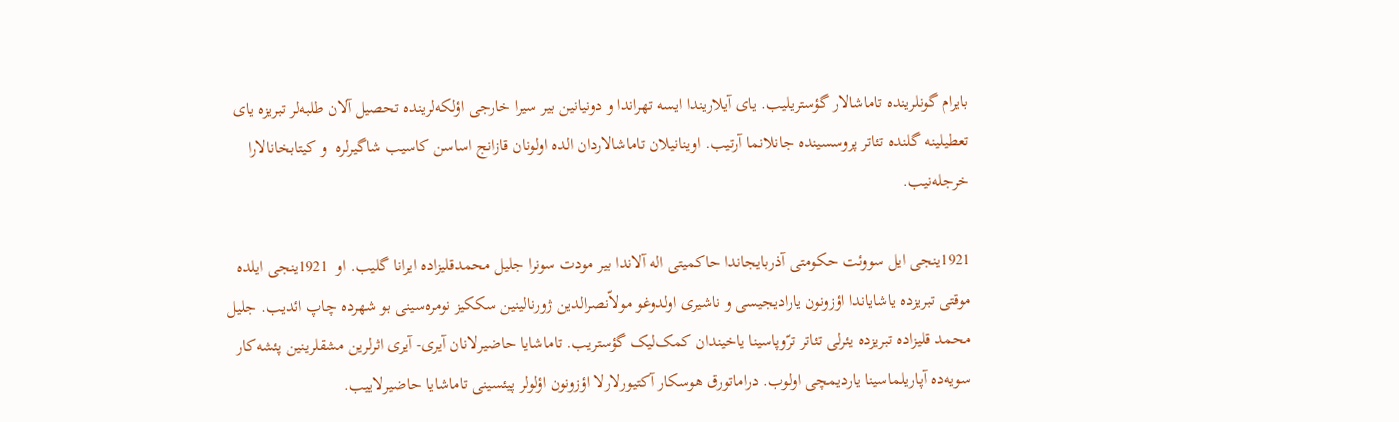بایرام گونلرینده تاماشالار گؤستریلیب. یای آیلاریندا ایسه تهراندا و دونیانین بیر سیرا خارجی اؤلکه‌لرینده تحصیل آلان طلبه‌لر تبریزه یای تعطیلینه گلنده تئاتر پروسسینده جانلانما آرتیب. اوینانیلان تاماشالاردان الده اولونان قازانج اساسن کاسیب شاگیرلره  و کیتابخانالارا خرجله‌نیب.

1921ینجی ایل سووئت حکومتی آذربایجاندا حاکمیتی اله آلاندا بیر مودت سونرا جلیل محمدقلیزاده ایرانا گلیب. او  1921ینجی ایلده موقتی تبریزده یاشایاندا اؤزونون یارادیجیسی و ناشیری اولدوغو مولاّنصرالدین ژورنالینین سککیز نومره‌سینی بو شهرده چاپ ائدیب. جلیل محمد قلیزاده تبریزده یئرلی تئاتر ترّوپاسینا یاخیندان کمک‌لیک گؤستریب. تاماشایا حاضیرلانان آیری- آیری اثرلرین مشقلرینین پئشه‌کار سویه‌ده آپاریلماسینا یاردیمچی اولوب. دراماتورق هوسکار آکتیورلارلا اؤزونون اؤلولر پیئسینی تاماشایا حاضیرلاییب.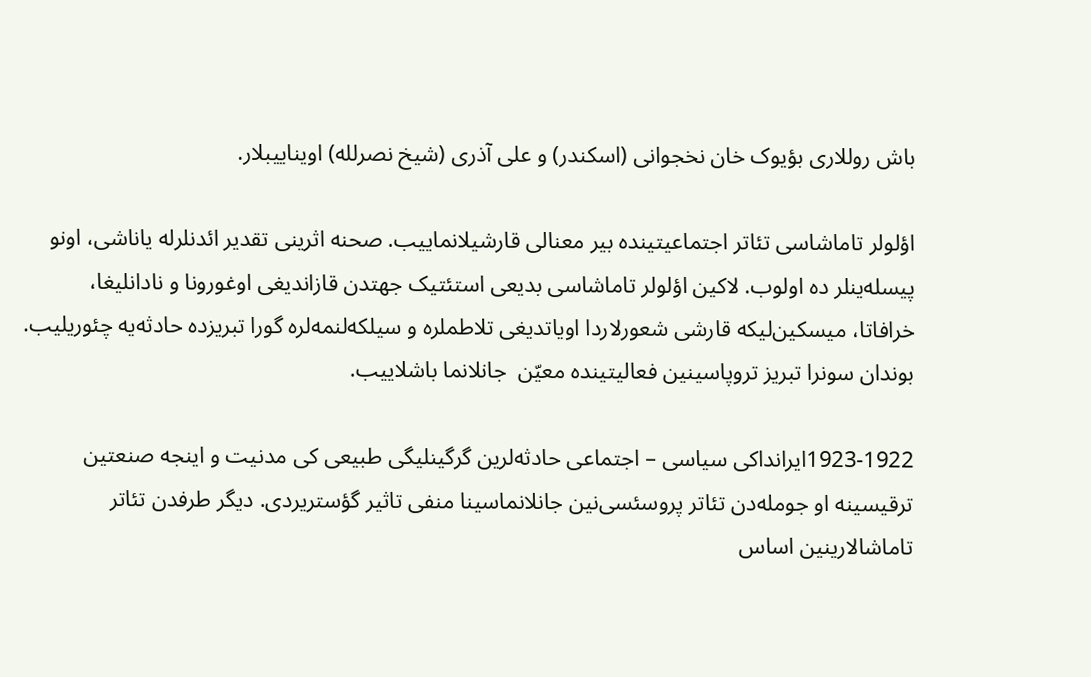باش روللاری بؤیوک خان نخجوانی (اسکندر) و علی آذری (شیخ نصرلله) اویناییبلار.

اؤلولر تاماشاسی تئاتر اجتماعیتینده بیر معنالی قارشیلانماییب. صحنه اثرینی تقدیر ائدنلرله یاناشی، اونو پیسله‌ینلر ده اولوب. لاکین اؤلولر تاماشاسی بدیعی استئتیک جهتدن قازاندیغی اوغورونا و نادانلیغا، خرافاتا، میسکین‌لیکه قارشی شعورلاردا اویاتدیغی تلاطملره و سیلکه‌لنمه‌لره گورا تبریزده حادثه‌یه چئوریلیب. بوندان سونرا تبریز تروپاسینین فعالیتینده معیّن  جانلانما باشلاییب.

1923-1922ایرانداکی سیاسی – اجتماعی حادثه‌لرین گرگینلیگی طبیعی کی مدنیت و اینجه صنعتین ترقیسینه او جومله‌دن تئاتر پروسئسی‌نین جانلانماسینا منفی تاثیر گؤستریردی. دیگر طرفدن تئاتر تاماشالارینین اساس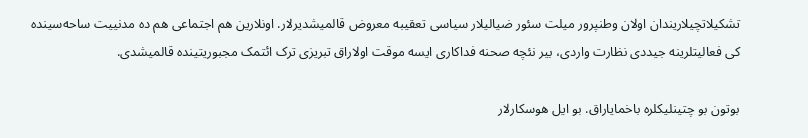تشکیلاتچیلاریندان اولان وطنپرور میلت سئور ضیالیلار سیاسی تعقیبه معروض قالمیشدیرلار. اونلارین هم اجتماعی هم ده مدنییت ساحه‌سینده کی فعالیتلرینه جیددی نظارت واردی، بیر نئچه صحنه فداکاری ایسه موقت اولاراق تبریزی ترک ائتمک مجبوریتینده قالمیشدی.

بوتون بو چتینلیکلره باخمایاراق. بو ایل هوسکارلار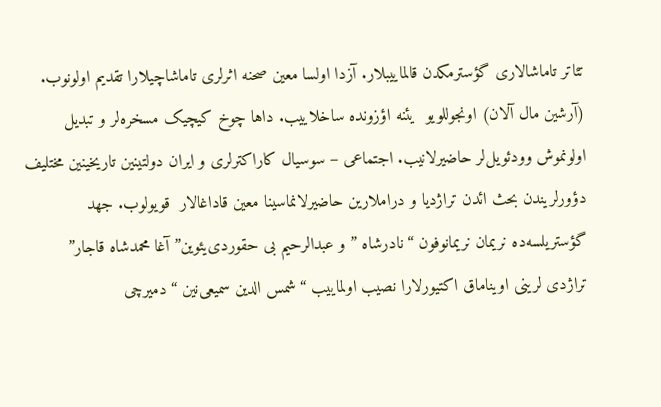تئاتر تاماشالاری گؤسترمکدن قالماییبلار. آزدا اولسا معین صحنه اثرلری تاماشاچیلارا تقدیم اولونوب. (آرشین مال آلان) اونجوللویو  یئنه اؤزونده ساخلاییب. داها چوخ کیچیک مسخره‌لر و تبدیل اولونموش وودئویل‌لر حاضیرلانیب. اجتماعی – سوسیال کاراکترلری و ایران دولتینین تاریخینین مختلیف دؤورلریندن بحث ائدن تراژدیا و دراملارین حاضیرلانماسینا معین قاداغالار  قویولوب. جهد گؤستریلسه‌ده نریمان نریمانوفون “نادرشاه ” و عبدالرحیم بی حقوردی‌یئوین” آغا محمدشاه قاجار” تراژدی لرینی اویناماق اکتیورلارا نصیب اولماییب “شمس الدین سمیعی‌نین “دمیرچی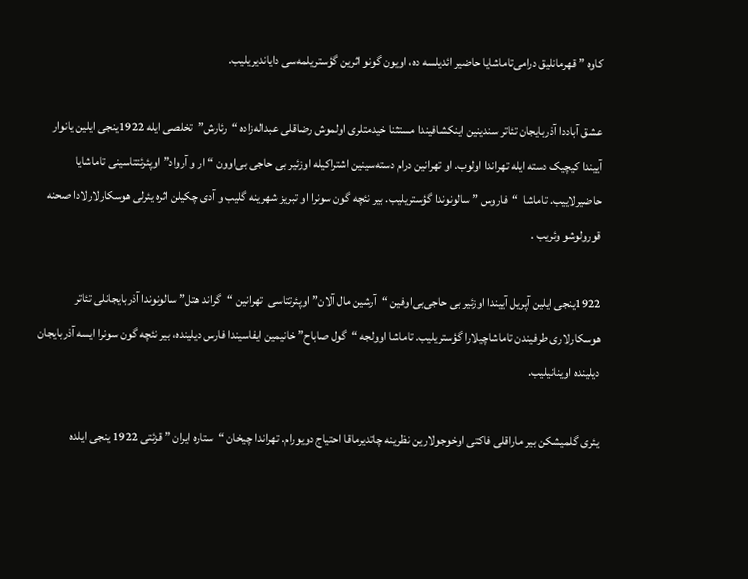کاوه ” قهرمانلیق درامی‌تاماشایا حاضیر ائدیلسه ده، اویون گونو اثرین گؤستریلمه‌سی دایاندیریلیب.

عشق آباددا آذربایجان تئاتر سندینین اینکشافیندا مستثنا خیدمتلری اولموش رضاقلی عبداله‌زاده “رئارش”  تخلصی ایله 1922ینجی ایلین یانوار آییندا کیچیک دسته ایله تهراندا اولوب. او تهرانین درام دسته‌سینین اشتراکیله اوزئیر بی حاجی بی‌اوون “ار و آرواد” اوپئرئتتاسینی تاماشایا حاضیرلاییب. تاماشا  “فاروس ” سالونوندا گؤستریلیب. بیر نئچه گون سونرا او تبریز شهرینه گلیب و آدی چکیلن اثره یئرلی هوسکارلارلادا صحنه قورولوشو وئریب .

1922ینجی ایلین آپریل آییندا اوزئیر بی حاجی‌بی‌اوفین “آرشین مال آلان” اوپئرتتاسی  تهرانین “گراند هتل” سالونوندا آذربایجانلی تئاتر هوسکارلاری طرفیندن تاماشاچیلارا گؤستریلیب. تاماشا اوولجه “گول صاباح” خانیمین ایفاسیندا فارس دیلینده، بیر نئچه گون سونرا ایسه آذربایجان دیلینده اوینانیلیب.

یئری گلمیشکن بیر ماراقلی فاکتی اوخوجولارین نظرینه چاتدیرماقا احتیاج دویورام. تهراندا چیخان “ستاره ایران ” قزئتی 1922 ینجی ایلده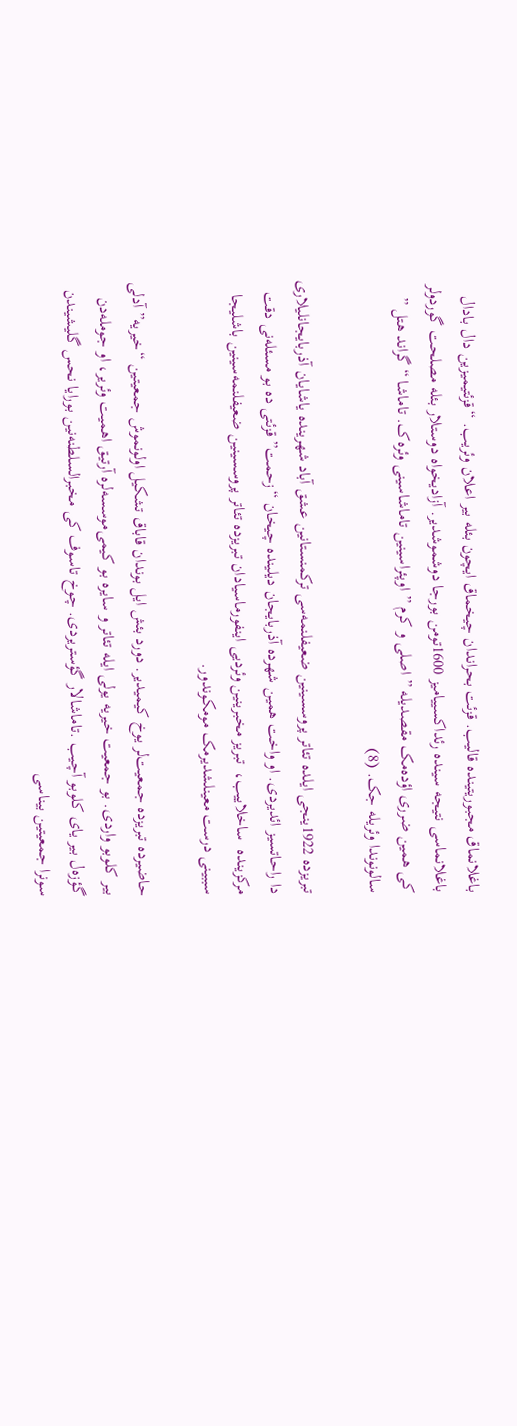باغلانماق مجبوریتینده قالیب. قزئت بحراندان چیخماق ایچون بئله بیر اعلان وئریب. “قزئتیمیزین دال بادال باغلانماسی نتیجه سینده رئداکسییامیز 1600تومن بورجا دوشموشدیر. آزادیخواه دوستلار بئله مصلحت گوردولر کی همین ضرری اؤده‌مک مقصدیله ” اصلی و کرم ” اوپئراسینین تاماشاسینی وئره‌ک. تاماشا “گراند هتل ” سالونوندا وئریله جک. (8)

تبریزده 1922ینجی ایلده تئاتر پروسسینین ضعیفلنمه‌سی ترکمنستانین عشق آباد شهرینده یاشایان آذربایجانلیلاری دا راحاتسیز ائدیردی. او واخت همین شهرده آذربایجان دیلینده چیخان “زحمت” قزئتی ده بو مسئله‌نی دقت مرکزینده  ساخلاییب،  تبریز مخبرینین وئردیی اینفورماسیادان تبریزده تئاتر پروسسینین ضعیفلنمه‌سینین باشلیجا سببینی درست معینلشدیرمک مومکوندور.

حاضیرده تبریزده جمعیت‌لر یوخ کیمیدیر. دورد بئش ایل بوندان قاباق تشکیل اولونموش جمعیتین “خیریه” آدلی بیر کلوبو واردی. بو جمعیت خیریه یولی ایله تئاتر و سایره بو کیمی‌موسسه‌لره آرتیق اهمیت وئریر، او جومله‌دن گؤزه‌ل بیر یای کلوبو آچیب .تاماشالار گؤستریردی. چوخ تاسوف کی مخبرالسلطنه‌نین بورایا نحس گلیشیندن سونرا جمعیتین بیناسی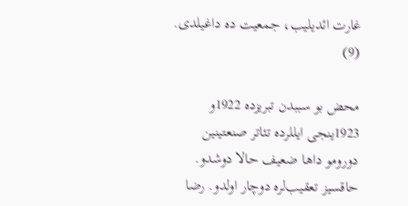غارت ائدیلیب، جمعیت ده داغیلدی. (9)

محض بو سببدن تبریزده 1922و 1923ینجی ایللرده تئاتر صنعتینین دورومو داها ضعیف حالا دوشدو. حاقسیز تعقیب‌لره دوچار اولدو. رضا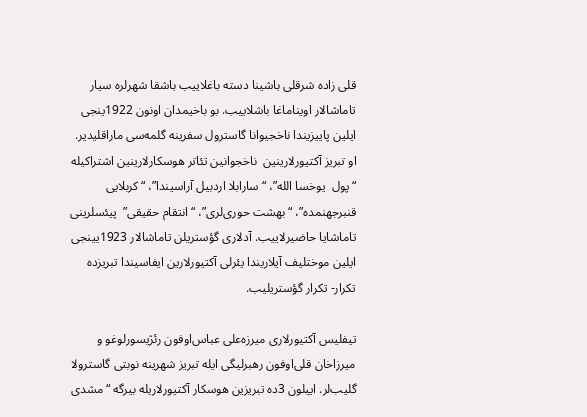قلی زاده شرقلی باشینا دسته باغلاییب باشقا شهرلره سیار تاماشالار اویناماغا باشلاییب. بو باخیمدان اونون 1922ینجی ایلین پاییزیندا ناخجیوانا گاسترول سفرینه گلمه‌سی ماراقلیدیر. او تبریز آکتیورلارینین  ناخجوانین تئاتر هوسکارلارینین اشتراکیله “پول  یوخسا الله”، “سارابلا اردبیل آراسیندا”، “کربلایی قنبرجهنمده”، “بهشت حوری‌لری”، “انتقام حقیقی”  پیئسلرینی تاماشایا حاضیرلاییب. آدلاری گؤستریلن تاماشالار 1923یینجی  ایلین موختلیف آیلاریندا یئرلی آکتیورلارین ایفاسیندا تبریزده تکرار- تکرار گؤستریلیب.

تیفلیس آکتیورلاری میرزه‌علی عباس‌اوفون رئژیسورلوغو و میرزاخان قلی‌اوفون رهبرلیگی ایله تبریز شهرینه نوبتی گاسترولا گلیب‌لر. اییلون 3ده تبریزین هوسکار آکتیورلاریله بیرگه “مشدی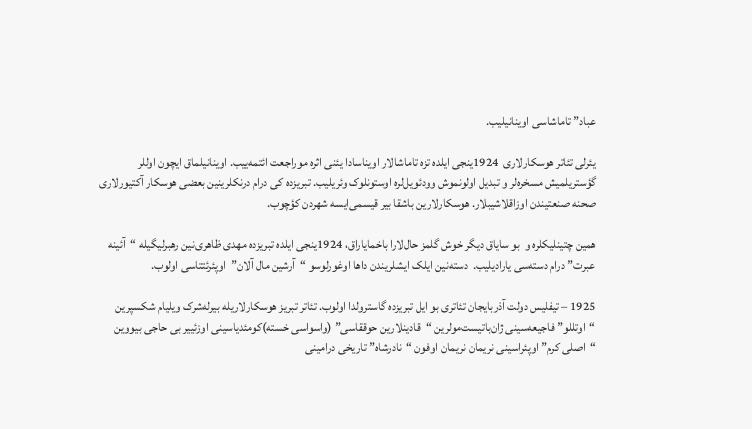عباد” تاماشاسی اوینانیلیب.

یئرلی تئاتر هوسکارلاری  1924ینجی ایلده تزه تاماشالار اویناسادا یئنی اثره موراجعت ائتمه‌ییب. اوینانیلماق ایچون اوللر گؤستریلمیش مسخره‌لر و تبدیل اولونموش وودئویل‌لره اوستونلوک وئریلیب. تبریزده کی درام درنکلرینین بعضی هوسکار آکتیورلاری صحنه صنعتیندن اوزاقلاشیبلار. هوسکارلارین باشقا بیر قیسمی‌ایسه شهردن کؤچوب.

همین چتینلیکلره و  بو سایاق دیگر خوش گلمز حال‌لارا باخمایاراق، 1924ینجی ایلده تبریزده مهدی ظاهری‌نین رهبرلیگیله “آئینه عبرت” درام دسته‌سی یارادیلیب.  دسته‌نین ایلک ایشلریندن داها اوغورلوسو “آرشین مال آلان”  اوپئرئتتاسی اولوب.

1925 – تیفلیس دولت آذربایجان تئاتری بو ایل تبریزده گاسترولدا اولوب. تئاتر تبریز هوسکارلاریله بیرله‌شرک ویلیام شکسپرین “اوتللو” فاجیعه‌سینی ژان‌باتیست‌مولرین “قادینلارین حوققاسی” (واسواسی خسته)کومئدیاسینی اوزئییر بی حاجی بیووین “اصلی کرم” اوپئراسینی نریمان نریمان اوفون “نادرشاه” تاریخی درامینی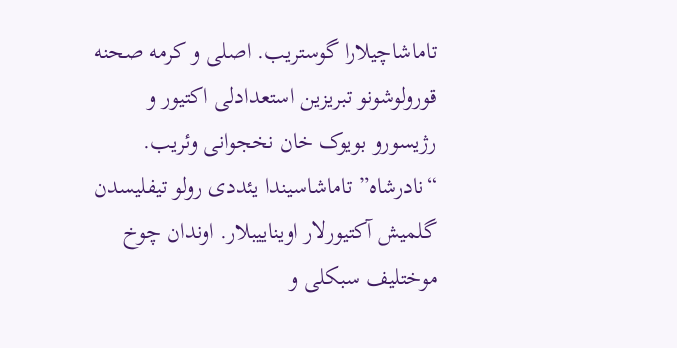تاماشاچیلارا گوستریب. اصلی و کرمه صحنه قورولوشونو تبریزین استعدادلی اکتیور و رژیسورو بویوک خان نخجوانی وئریب. “نادرشاه” تاماشاسیندا یئددی رولو تیفلیسدن گلمیش آکتیورلار اویناییبلار. اوندان چوخ موختلیف سبکلی و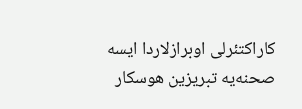کاراکتئرلی اوبرازلاردا ایسه صحنه‌یه تبریزین هوسکار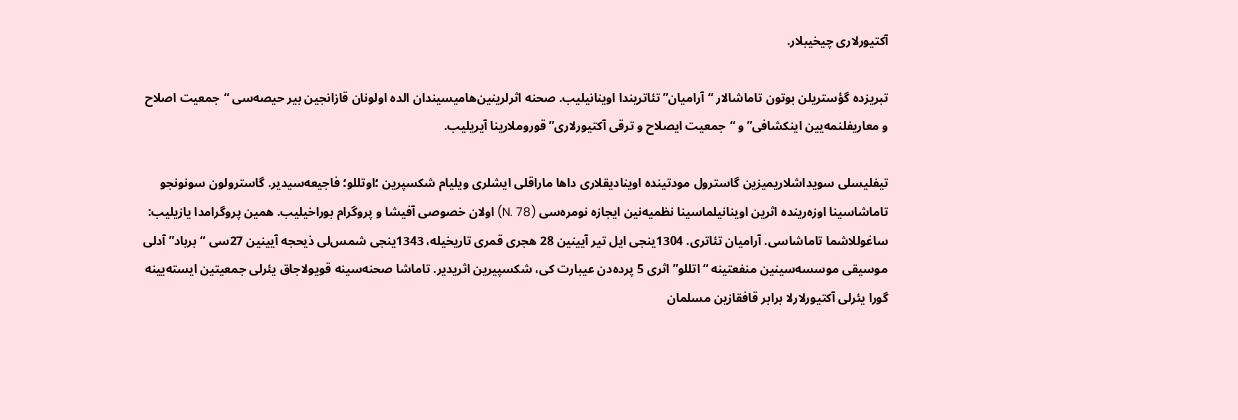آکتیورلاری چیخیبلار.

تبریزده گؤستریلن بوتون تاماشالار “آرامیان” تئاتریندا اوینانیلیب. صحنه اثرلرینین‌هامیسیندان الده اولونان قازانجین بیر حیصه‌سی “جمعیت اصلاح و معاریفلنمه‌یین اینکشافی” و “جمعیت ایصلاح و ترقی آکتیورلاری” قوروملارینا آیریلیب.

تیفلیسلی سویداشلاریمیزین گاسترول مودتینده اوینادیقلاری داها ماراقلی ایشلری ویلیام شکسپرین ؛اوتللو؛ فاجیعه‌سیدیر. گاسترولون سونونجو تاماشاسینا اوزه‌رینده اثرین اوینانیلماسینا نظمیه‌نین ایجازه نومره‌سی (N. 78) اولان خصوصی آفیشا و پروگرام بوراخیلیب. همین پروگرامدا یازیلیب: ساغوللاشما تاماشاسی. آرامیان تئاتری. 1304ینجی ایل تیر آیینین 28 هجری قمری تاریخیله، 1343ینجی شمس‌لی ذیحجه آیینین 27سی “برباد” آدلی موسیقی موسسه‌سینین منفعتینه “اتللو” اثری 5 پرده‌دن عیبارت کی، شکسپیرین اثریدیر. تاماشا صحنه‌سینه قویولاجاق یئرلی جمعیتین ایسته‌یینه گورا یئرلی آکتیورلارلا برابر قافقازین مسلمان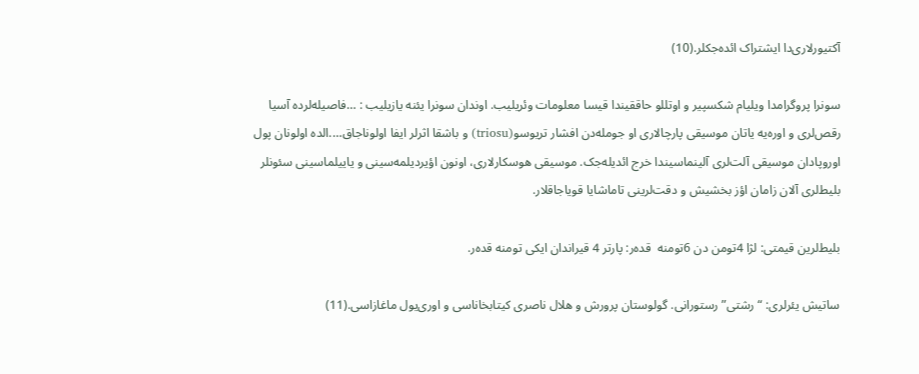آکتیورلاری‌دا ایشتراک ائده‌جکلر.(10)

سونرا پروگرامدا ویلیام شکسپیر و اوتللو حاققیندا قیسا معلومات وئریلیب. اوندان سونرا یئنه یازیلیب : …فاصیله‌لرده آسیا رقص‌لری و اوره‌یه یاتان موسیقی پارچالاری او جومله‌دن افشار تریوسو(triosu) و باشقا اثرلر ایفا اولوناجاق….الده اولونان پول اوروپادان موسیقی آلت‌لری آلینماسیندا خرج ائدیله‌جک. موسیقی هوسکارلاری، اونون اؤیردیلمه‌سینی و یاییلماسینی سئونلر بلیط‌لری آلان زامان اؤز بخشیش و دقت‌لرینی تاماشایا قویاجاقلار.

بلیط‌لرین قیمتی: لژا 4تومن دن 6تومنه  قده‌ر: پارتر 4 قیراندان ایکی تومنه قده‌ر.

ساتیش یئرلری: “رشتی” رستورانی. گولوستان پرورش و هلال ناصری کیتابخاناسی و اوری‌یول ماغازاسی.(11)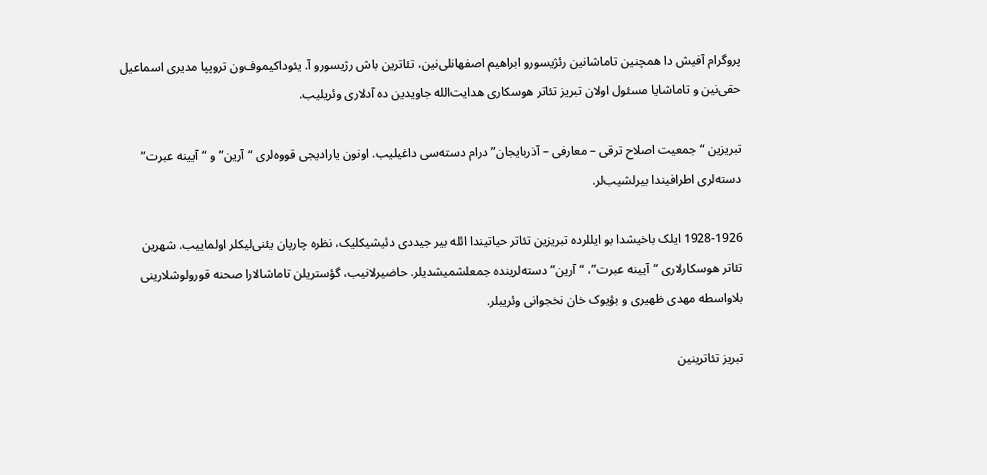پروگرام آفیش دا همچنین تاماشانین رئژیسورو ابراهیم اصفهانلی‌نین، تئاترین باش رژیسورو آ. یئوداکیموف‌ون تروپپا مدیری اسماعیل حقی‌نین و تاماشایا مسئول اولان تبریز تئاتر هوسکاری هدایت‌الله جاویدین ده آدلاری وئریلیب.

تبریزین “جمعیت اصلاح ترقی – معارفی – آذربایجان” درام دسته‌سی داغیلیب. اونون یارادیجی قووه‌لری “آرین” و “آیینه عبرت” دسته‌لری اطرافیندا بیرلشیب‌لر.

1928-1926 ایلک باخیشدا بو ایللرده تبریزین تئاتر حیاتیندا ائله بیر جیددی دئیشیکلیک، نظره چارپان یئنی‌لیکلر اولماییب. شهرین تئاتر هوسکارلاری “آیینه عبرت”، “آرین” دسته‌لرینده جمعلشمیشدیلر. حاضیرلانیب، گؤستریلن تاماشالارا صحنه قورولوشلارینی بلاواسطه مهدی ظهیری و بؤیوک خان نخجوانی وئریبلر.

تبریز تئاترینین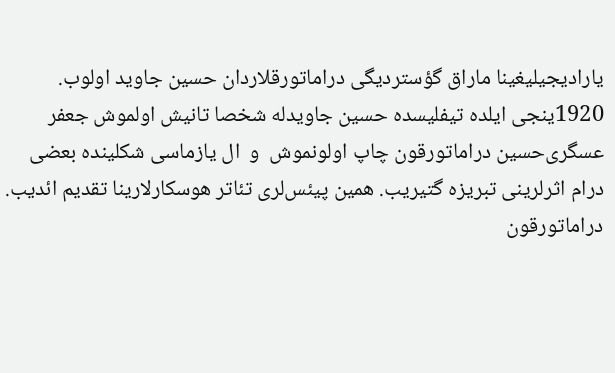یارادیجیلیغینا ماراق گؤستردیگی دراماتورقلاردان حسین جاوید اولوب. 1920ینجی ایلده تیفلیسده حسین جاویدله شخصا تانیش اولموش جعفر عسگری‌حسین دراماتورقون چاپ اولونموش  و  ال یازماسی شکلینده بعضی درام اثرلرینی تبریزه گتیریب. همین پیئس‌لری تئاتر هوسکارلارینا تقدیم ائدیب. دراماتورقون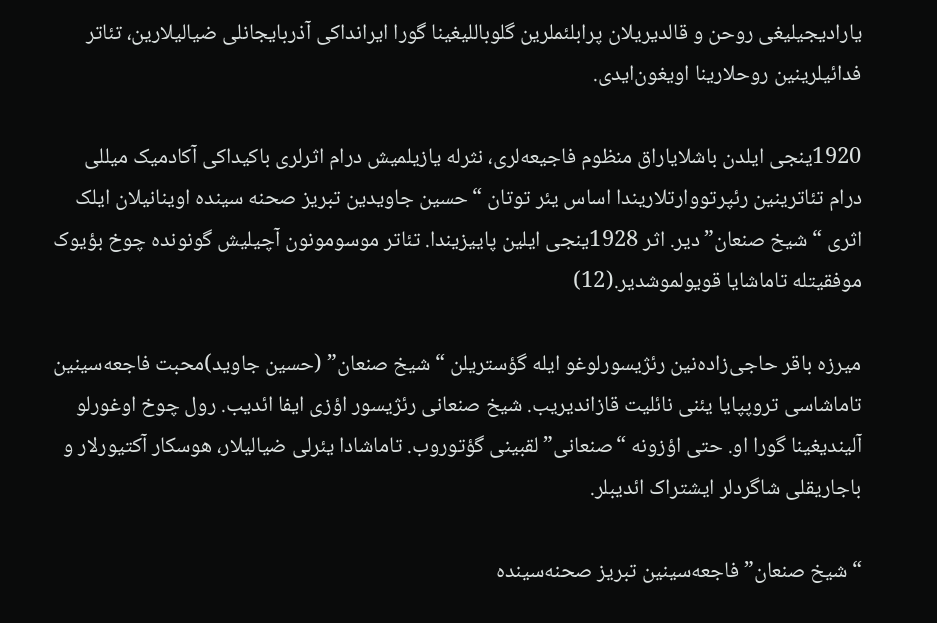یارادیجیلیغی روحن و قالدیریلان پرابلئملرین گلوباللیغینا گورا ایرانداکی آذربایجانلی ضیالیلارین، تئاتر فدائیلرینین روحلارینا اویغون‌ایدی.

1920ینجی ایلدن باشلایاراق منظوم فاجیعه‌لری، نثرله یازیلمیش درام اثرلری باکیداکی آکادمیک میللی درام تئاترینین رئپرتووارتلاریندا اساس یئر توتان “حسین جاویدین تبریز صحنه سینده اوینانیلان ایلک اثری “شیخ صنعان”دیر. اثر 1928ینجی ایلین پاییزیندا. تئاتر موسومونون آچیلیش گونونده چوخ بؤیوک موفقیتله تاماشایا قویولموشدیر.(12)

میرزه باقر حاجی‌زاده‌نین رئژیسورلوغو ایله گؤستریلن “شیخ صنعان” (حسین جاوید)محبت فاجعه‌سینین تاماشاسی تروپپایا یئنی نائلیت قازاندیریب. شیخ صنعانی رئژیسور اؤزی ایفا ائدیب. رول چوخ اوغورلو آلیندیغینا گورا او. حتی اؤزونه “صنعانی” لقبینی گؤتوروب. تاماشادا یئرلی ضیالیلار، هوسکار آکتیورلار و باجاریقلی شاگردلر ایشتراک ائدیبلر.

“شیخ صنعان” فاجعه‌سینین تبریز صحنه‌سینده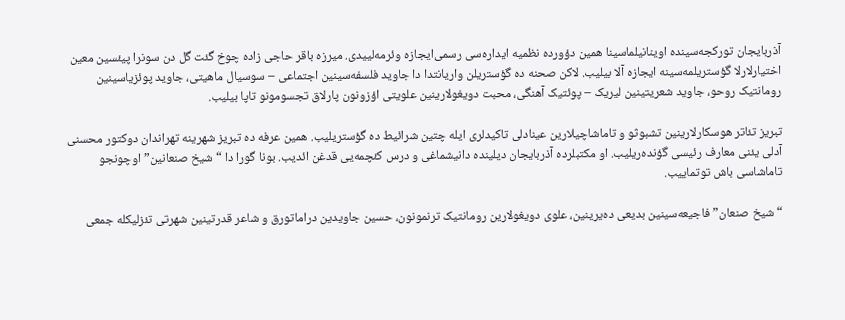آذربایجان تورکجه‌سینده اوینانیلماسینا همین دؤورده نظمیه ایداره‌سی رسمی‌ایجازه وئرمه‌لییدی. میرزه باقر حاجی زاده چوخ گئت گل دن سونرا پیئسین معین اختیارلارلا گؤستریلمه‌سینه ایجازه آلا بیلیب. لاکن صحنه ده گؤستریلن واریانتدا دا جاوید فلسفه‌سینین اجتماعی – سوسیال ماهیتی، جاوید پوئزیاسینین رومانتیک روحو، جاوید شعریتینین لیریک – پوئتیک آهنگی، محبت دویغولارینین علویتی اؤزونون پارلاق تجسومونو تاپا بیلیب.

تبریز تئاتر هوسکارلارینین تشبوثو و تاماشاچیلارین عینادلی تاکیدلری ایله چتین شرائیط ده گؤستریلیب. همین عرفه ده تبریز شهرینه تهراندان دوکتور محسنی آدلی یئنی معارف رئیسی گؤنده‌ریلیب. او مکتبلرده آذربایجان دیلینده دانیشماغی و درس کئچمه‌یی قدغن ائدیب. بونا گورا دا “شیخ صنعانین” اوچونجو تاماشاسی باش توتماییب.

“شیخ صنعان” فاجیعه‌سینین بدیعی ده‌یرینین، علوی دویغولارین رومانتیک ترنمونون، حسین جاویدین دراماتورق و شاعر قدرتینین شهرتی تئزلیکله جمعی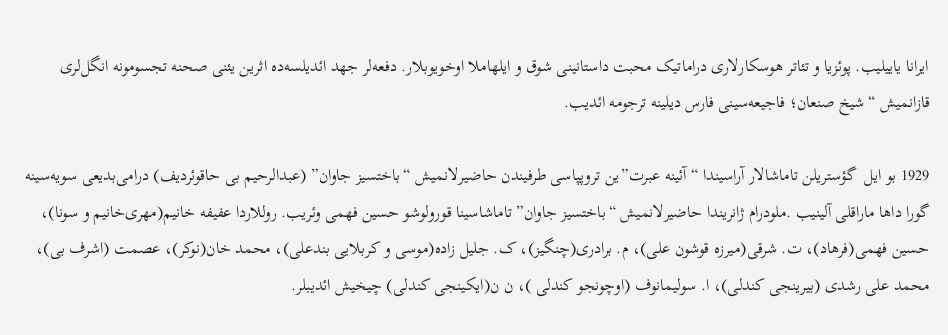ایرانا یاییلیب. پوئزیا و تئاتر هوسکارلاری دراماتیک محبت داستانینی شوق و ایلهاملا اوخویوبلار. دفعه‌لر جهد ائدیلسه‌ده اثرین یئنی صحنه تجسومونه انگل‌لری قازانمیش “شیخ صنعان؛ فاجیعه‌سینی فارس دیلینه ترجومه ائدیب.

1929 بو ایل  گؤستریلن تاماشالار آراسیندا “آئینه عبرت”ین تروپپاسی طرفیندن حاضیرلانمیش “باختسیز جاوان” (عبدالرحیم بی حاقوئردیف) درامی‌بدیعی سویه‌سینه گورا داها ماراقلی آلینیب .ملودرام ژانریندا حاضیرلانمیش “باختسیز جاوان” تاماشاسینا قورولوشو حسین فهمی وئریب. روللاردا عفیفه خانیم(مهری‌خانیم و سونا)، حسین فهمی(فرهاد)، ت. شرقی(میرزه قوشون علی)، م. برادری(چنگیز)، ک. جلیل زاده(موسی و کربلایی بندعلی)، محمد خان(نوکر)، عصمت (اشرف بی)، محمد علی رشدی (بیرینجی کندلی)، ا. سولیمانوف (اوچونجو کندلی )، ن ن(ایکینجی کندلی) چیخیش ائدیبلر.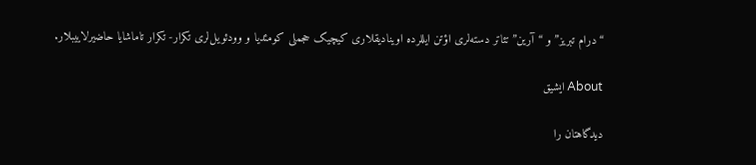“درام تبریز” و “آرین” تئاتر دسته‌لری اؤتن ایللرده اوینادیقلاری کیچیک حجملی کومئدیا و وودئویل‌لری تکرار- تکرار تاماشایا حاضیرلاییبلار.

About ایشیق

دیدگاهتان را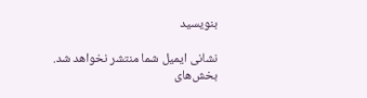بنویسید

نشانی ایمیل شما منتشر نخواهد شد. بخش‌های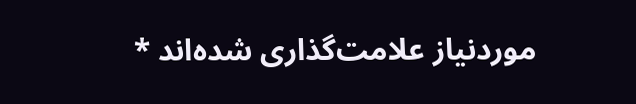موردنیاز علامت‌گذاری شده‌اند *